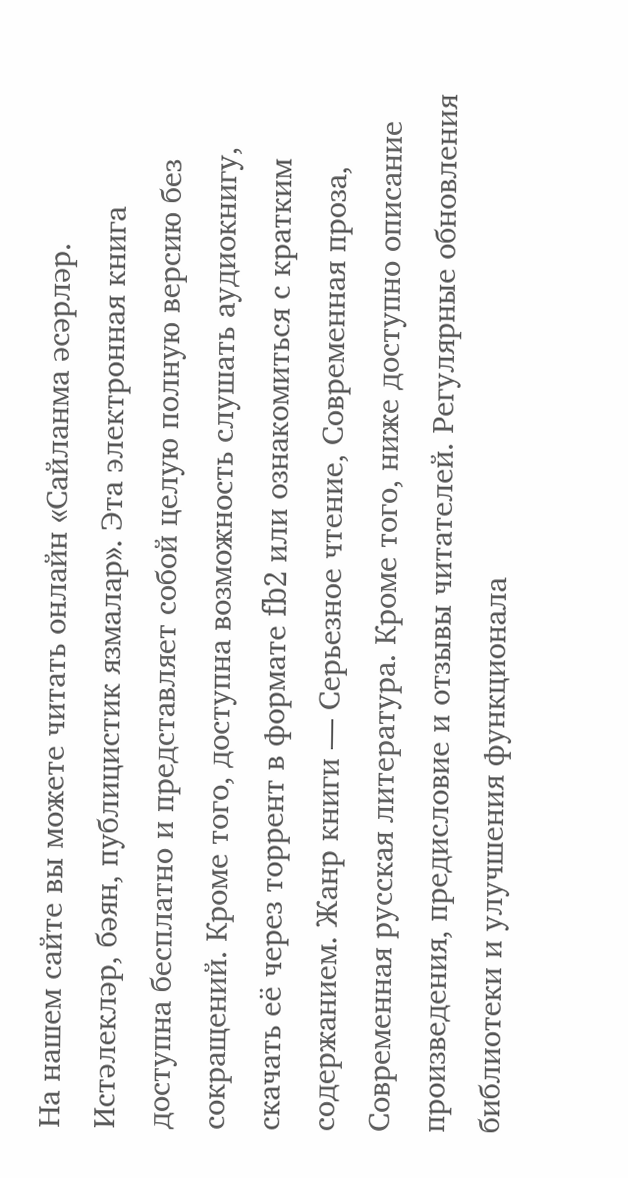На нашем сайте вы можете читать онлайн «Сайланма әсәрләр. Истәлекләр, бәян, публицистик язмалар». Эта электронная книга доступна бесплатно и представляет собой целую полную версию без сокращений. Кроме того, доступна возможность слушать аудиокнигу, скачать её через торрент в формате fb2 или ознакомиться с кратким содержанием. Жанр книги — Серьезное чтение, Современная проза, Современная русская литература. Кроме того, ниже доступно описание произведения, предисловие и отзывы читателей. Регулярные обновления библиотеки и улучшения функционала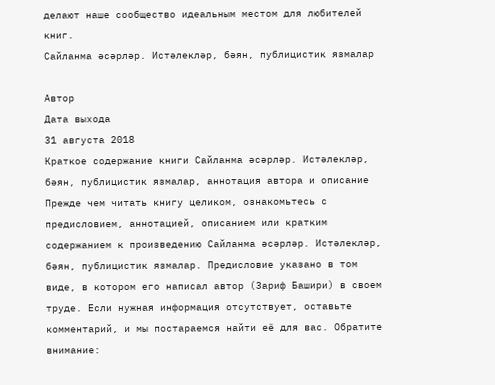делают наше сообщество идеальным местом для любителей книг.
Сайланма әсәрләр. Истәлекләр, бәян, публицистик язмалар

Автор
Дата выхода
31 августа 2018
Краткое содержание книги Сайланма әсәрләр. Истәлекләр, бәян, публицистик язмалар, аннотация автора и описание
Прежде чем читать книгу целиком, ознакомьтесь с предисловием, аннотацией, описанием или кратким содержанием к произведению Сайланма әсәрләр. Истәлекләр, бәян, публицистик язмалар. Предисловие указано в том виде, в котором его написал автор (Зариф Башири) в своем труде. Если нужная информация отсутствует, оставьте комментарий, и мы постараемся найти её для вас. Обратите внимание: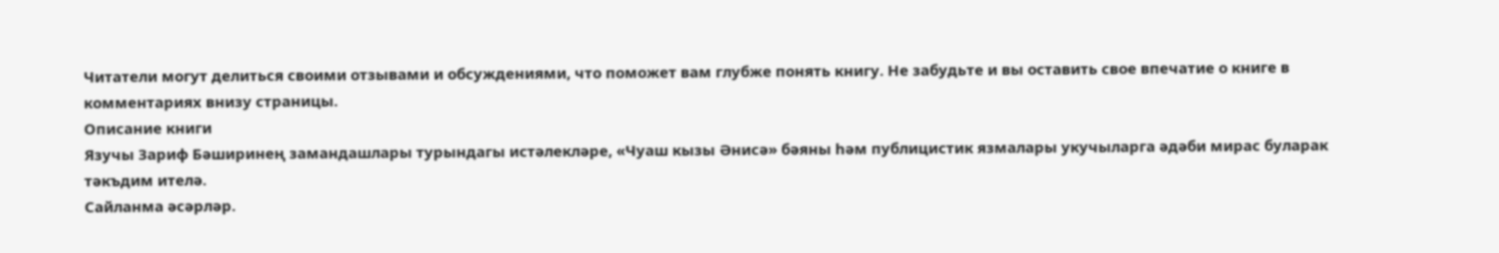Читатели могут делиться своими отзывами и обсуждениями, что поможет вам глубже понять книгу. Не забудьте и вы оставить свое впечатие о книге в комментариях внизу страницы.
Описание книги
Язучы Зариф Бәширинең замандашлары турындагы истәлекләре, «Чуаш кызы Әнисә» бәяны һәм публицистик язмалары укучыларга әдәби мирас буларак тәкъдим ителә.
Сайланма әсәрләр.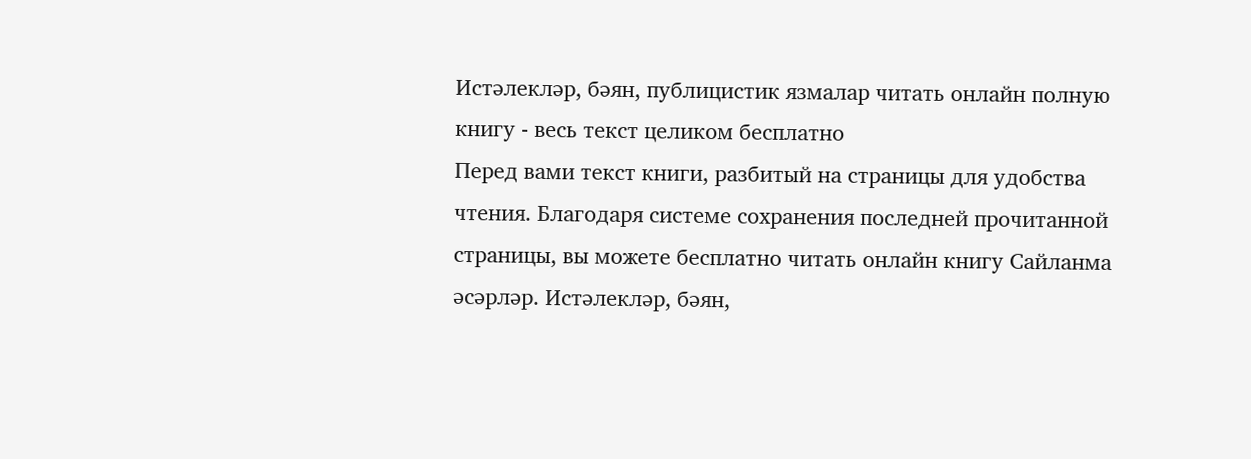Истәлекләр, бәян, публицистик язмалар читать онлайн полную книгу - весь текст целиком бесплатно
Перед вами текст книги, разбитый на страницы для удобства чтения. Благодаря системе сохранения последней прочитанной страницы, вы можете бесплатно читать онлайн книгу Сайланма әсәрләр. Истәлекләр, бәян,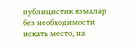публицистик язмалар без необходимости искать место, на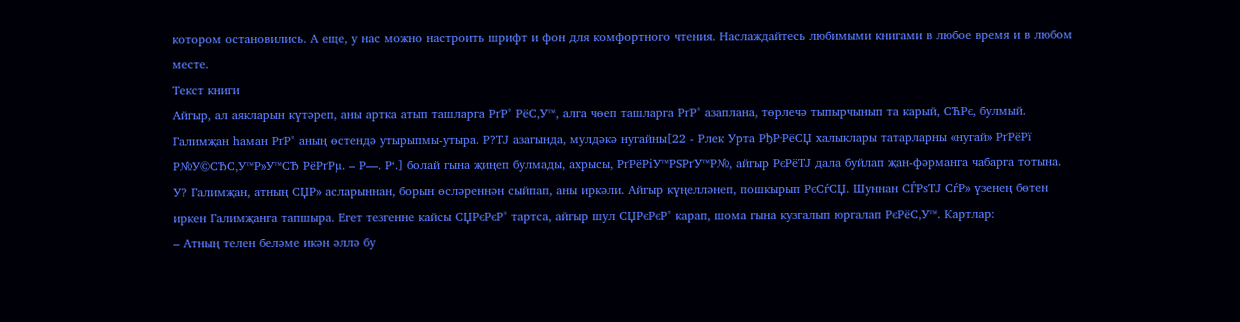котором остановились. А еще, у нас можно настроить шрифт и фон для комфортного чтения. Наслаждайтесь любимыми книгами в любое время и в любом месте.
Текст книги
Айгыр, ал аякларын күтәреп, аны артка атып ташларга РґР° РёС‚У™, алга чөеп ташларга РґР° азаплана, төрлечә тыпырчынып та карый, СЋРє, булмый. Галимҗан һаман РґР° аның өстендә утырыпмы-утыра. Р?ТЈ азагында, мулдәкә нугайны[22 - Рлек Урта РђР·РёСЏ халыклары татарларны «нугай» РґРёРї Р№У©СЂС‚У™Р»У™СЂ РёРґРµ. – Р—. Р‘.] болай гына җиңеп булмады, ахрысы, РґРёРіУ™РЅРґУ™Р№, айгыр РєРёТЈ дала буйлап җан-фәрманга чабарга тотына.
У? Галимҗан, атның СЏР» асларыннан, борын өсләреннән сыйпап, аны иркәли. Айгыр күңелләнеп, пошкырып РєСѓСЏ. Шуннан СЃРѕТЈ СѓР» үзенең бөтен иркен Галимҗанга тапшыра. Егет тезгенне кайсы СЏРєРєР° тартса, айгыр шул СЏРєРєР° карап, шома гына кузгалып юргалап РєРёС‚У™. Картлар:
– Атның телен беләме икән әллә бу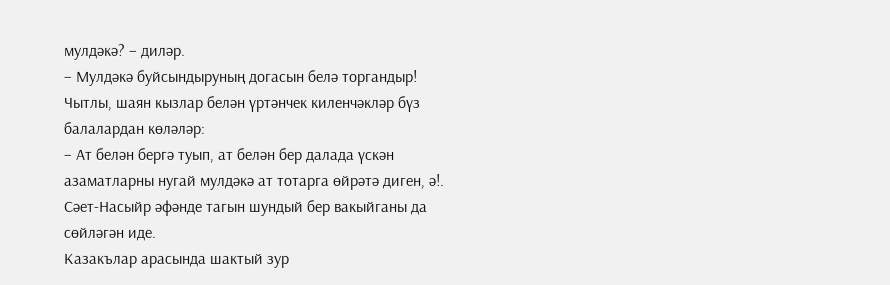мулдәкә? – диләр.
– Мулдәкә буйсындыруның догасын белә торгандыр!
Чытлы, шаян кызлар белән үртәнчек киленчәкләр бүз балалардан көләләр:
– Ат белән бергә туып, ат белән бер далада үскән азаматларны нугай мулдәкә ат тотарга өйрәтә диген, ә!.
Сәет-Насыйр әфәнде тагын шундый бер вакыйганы да сөйләгән иде.
Казакълар арасында шактый зур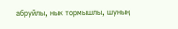абруйлы, нык тормышлы, шуның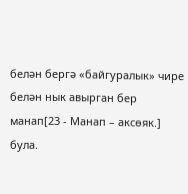белән бергә «байгуралык» чире белән нык авырган бер манап[23 - Манап – аксөяк.] була.